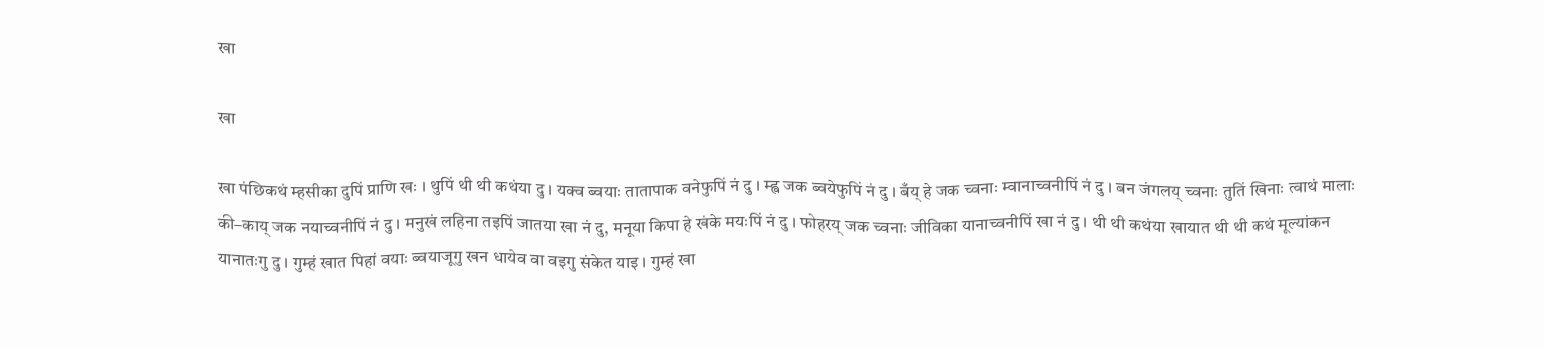खा

खा

खा पंछिकथं म्हसीका दुपिं प्राणि खः । थुपिं थी थी कथंया दु । यक्व ब्वयाः तातापाक वनेफुपिं नं दु । म्ह्व जक ब्वयेफुपिं नं दु । बँय्‌ हे जक च्वनाः म्वानाच्वनीपिं नं दु । बन जंगलय्‌ च्वनाः तुतिं खिनाः त्वाथं मालाः की–काय्‌ जक नयाच्वनीपिं नं दु । मनुखं लहिना तइपिं जातया खा नं दु, मनूया किपा हे खंके मयःपिं नं दु । फोहरय्‌ जक च्वनाः जीविका यानाच्वनीपिं खा नं दु । थी थी कथंया खायात थी थी कथं मूल्यांकन यानातःगु दु । गुम्हं खात पिहां वयाः ब्वयाजूगु खन धायेव वा वइगु संकेत याइ । गुम्हं खा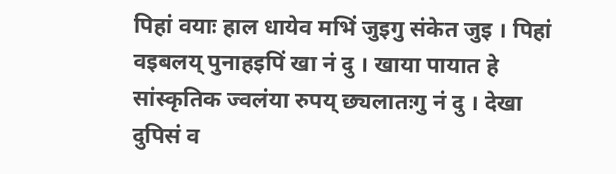पिहां वयाः हाल धायेव मभिं जुइगु संकेत जुइ । पिहां वइबलय्‌ पुनाहइपिं खा नं दु । खाया पायात हे सांस्कृतिक ज्वलंया रुपय्‌ छ्यलातःगु नं दु । देखा दुपिसं व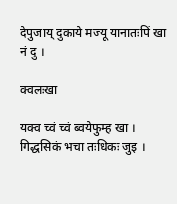देपुजाय्‌ दुकाये मज्यू यानातःपिं खा नं दु ।

क्वलःखा

यक्व च्वं च्वं ब्वयेफुम्ह खा । गिद्धसिकं भचा तःधिकः जुइ ।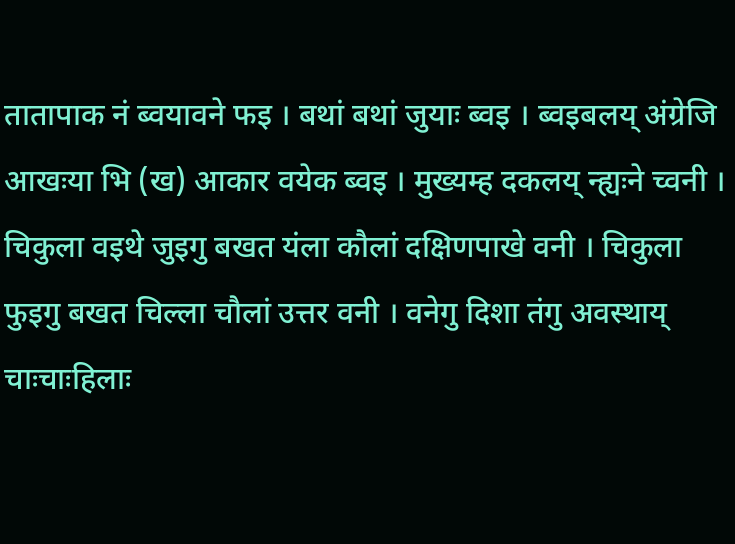तातापाक नं ब्वयावने फइ । बथां बथां जुयाः ब्वइ । ब्वइबलय्‌ अंग्रेजि आखःया भि (ख) आकार वयेक ब्वइ । मुख्यम्ह दकलय्‌ न्ह्यःने च्वनी । चिकुला वइथे जुइगु बखत यंला कौलां दक्षिणपाखे वनी । चिकुला फुइगु बखत चिल्ला चौलां उत्तर वनी । वनेगु दिशा तंगु अवस्थाय्‌ चाःचाःहिलाः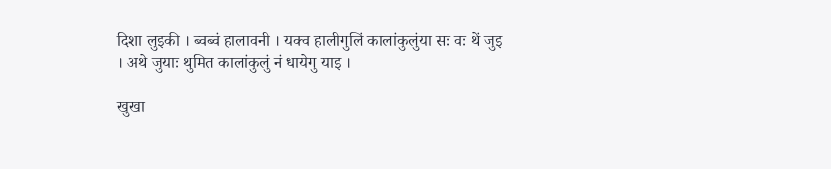दिशा लुइकी । ब्वब्वं हालावनी । यक्व हालीगुलिं कालांकुलुंया सः वः थें जुइ । अथे जुयाः थुमित कालांकुलुं नं धायेगु याइ ।

खुखा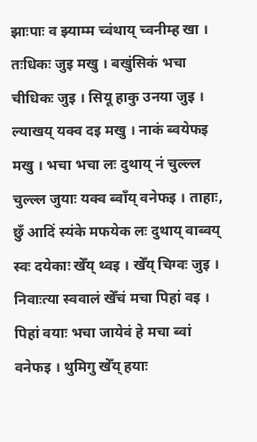झाःपाः व झ्याम्म च्वंथाय्‌ च्वनीम्ह खा । तःधिकः जुइ मखु । बखुंसिकं भचा चीधिकः जुइ । सियू हाकु उनया जुइ । ल्याखय्‌ यक्व दइ मखु । नाकं ब्वयेफइ मखु । भचा भचा लः दुथाय्‌ नं चुल्ल्ल चुल्ल्ल जुयाः यक्व ब्वाँय्‌ वनेफइ । ताहाः, छुँ आदिं स्यंके मफयेक लः दुथाय्‌ वाब्वय्‌ स्वः दयेकाः खेँय्‌ थ्वइ । खेँय्‌ चिग्वः जुइ । निवाःत्या स्ववालं खेँचं मचा पिहां वइ । पिहां वयाः भचा जायेवं हे मचा ब्वां वनेफइ । थुमिगु खेँय्‌ हयाः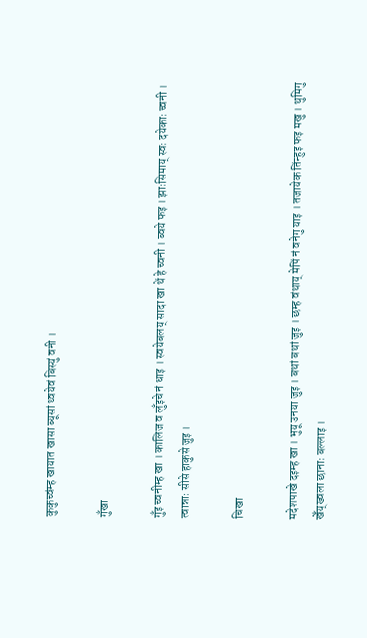कुकुच्वंम्ह खायात खासा ब्यूसां थ्वयेवं बिस्युं वनी ।

गुँखा

गुँइ च्वनीम्ह खा । कालिज व लुँइचे नं धाइ । स्वयेबलय्‌ सादा खा थें हे च्वनी । ब्वये फइ । झाःसिमाय्‌ स्वः दयेकाः च्वनी । त्वान्नाः सीसे हाकुसे जुइ ।

चिखा

मदेशपाखे दइम्ह खा । भुयू उनया जुइ । बथां बथां जुइ । छम्ह वंथाय्‌ मेपिं नं वनेगु याइ । तजायेक तिंन्हुइ फइ मखु । थुमिगु खेँय्‌ख्वला छानाः बल्लाइ ।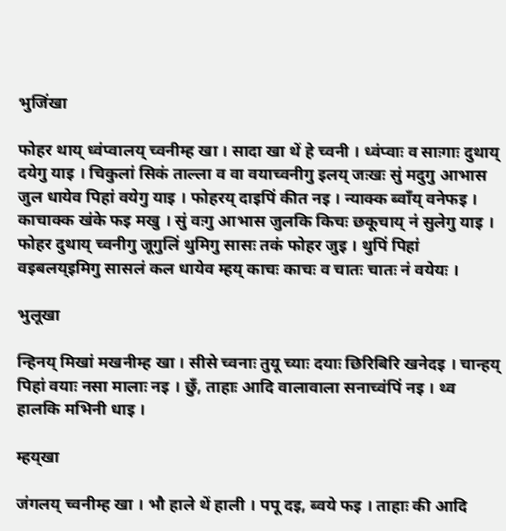भुजिंखा

फोहर थाय्‌ ध्वंप्वालय्‌ च्वनीम्ह खा । सादा खा थें हे च्वनी । ध्वंप्वाः व साःगाः दुथाय्‌ दयेगु याइ । चिकुलां सिकं ताल्ला व वा वयाच्वनीगु इलय्‌ जःखः सुं मदुगु आभास जुल धायेव पिहां वयेगु याइ । फोहरय्‌ दाइपिं कीत नइ । न्याक्क ब्वाँय्‌ वनेफइ । काचाक्क खंके फइ मखु । सुं वःगु आभास जुलकि किचः छकूचाय्‌ नं सुलेगु याइ । फोहर दुथाय्‌ च्वनीगु जूगुलिं थुमिगु सासः तकं फोहर जुइ । थुपिं पिहां वइबलय्‌इमिगु सासलं कल धायेव म्हय्‌ काचः काचः व चातः चातः नं वयेयः ।

भुलूखा

न्हिनय्‌ मिखां मखनीम्ह खा । सीसे च्वनाः तुयू च्याः दयाः छिरिबिरि खनेदइ । चान्हय्‌ पिहां वयाः नसा मालाः नइ । छुँ, ताहाः आदि वालावाला सनाच्वंपिं नइ । थ्व हालकि मभिनी धाइ ।

म्हय्‌खा

जंगलय्‌ च्वनीम्ह खा । भौ हाले थें हाली । पपू दइ, ब्वये फइ । ताहाः की आदि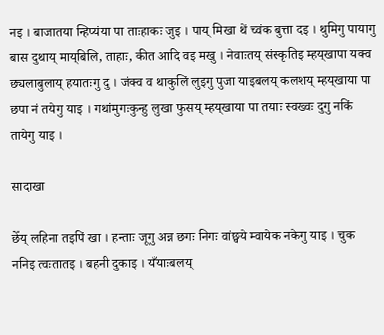नइ । बाजातया न्हिप्यंया पा ताःहाकः जुइ । पाय्‌ मिखा थें च्वंक बुत्ता दइ । थुमिगु पायागु बास दुथाय्‌ माय्‌बिलि, ताहाः, कीत आदि वइ मखु । नेवाःतय्‌ संस्कृतिइ म्हय्‌खापा यक्व छ्यलाबुलाय्‌ हयातःगु दु । जंक्व व थाकुलिं लुइगु पुजा याइबलय्‌ कलशय्‌ म्हय्‌खाया पा छपा नं तयेगु याइ । गथांमुगःकुन्हु लुखा फुसय्‌ म्हय्‌खाया पा तयाः स्वख्वः दुगु नकिं तायेगु याइ ।

सादाखा

छेँय्‌ लहिना तइपिं खा । हन्ताः जूगु अन्न छगः निगः वांछ्वये म्वायेक नकेगु याइ । चुक ननिइ त्वःतातइ । बहनी दुकाइ । यँयाःबलय्‌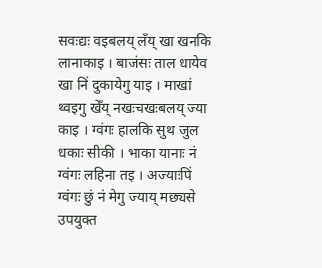सवःद्यः वइबलय्‌ लँय्‌ खा खनकि लानाकाइ । बाजंसः ताल धायेव खा निं दुकायेगु याइ । माखां थ्वइगु खेँय्‌ नखःचखःबलय्‌ ज्या काइ । ग्वंगः हालकि सुथ जुल धकाः सीकी । भाका यानाः नं ग्वंगः लहिना तइ । अज्याःपिं ग्वंगः छुं नं मेगु ज्याय्‌ मछ्यसे उपयुक्त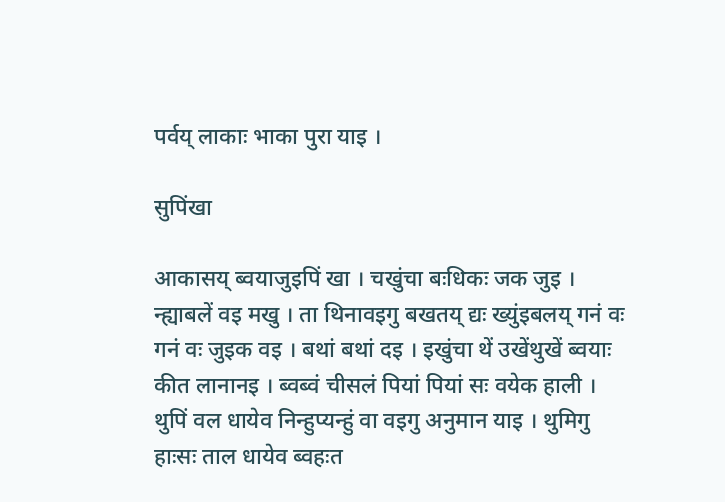पर्वय्‌ लाकाः भाका पुरा याइ ।

सुपिंखा

आकासय्‌ ब्वयाजुइपिं खा । चखुंचा बःधिकः जक जुइ । न्ह्याबलें वइ मखु । ता थिनावइगु बखतय्‌ द्यः ख्युंइबलय्‌ गनं वः गनं वः जुइक वइ । बथां बथां दइ । इखुंचा थें उखेंथुखें ब्वयाः कीत लानानइ । ब्वब्वं चीसलं पियां पियां सः वयेक हाली । थुपिं वल धायेव निन्हुप्यन्हुं वा वइगु अनुमान याइ । थुमिगु हाःसः ताल धायेव ब्वहःत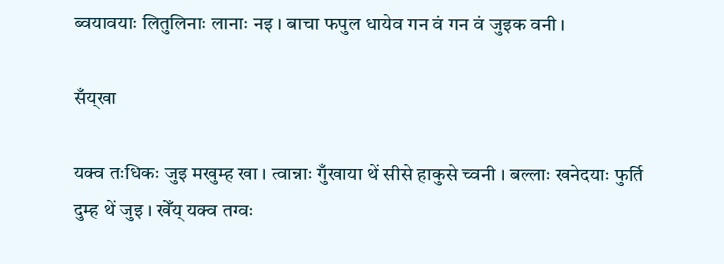ब्वयावयाः लितुलिनाः लानाः नइ । बाचा फपुल धायेव गन वं गन वं जुइक वनी ।

सँय्‌खा

यक्व तःधिकः जुइ मखुम्ह खा । त्वान्नाः गुँखाया थें सीसे हाकुसे च्वनी । बल्लाः खनेदयाः फुर्ति दुम्ह थें जुइ । खेँय्‌ यक्व तग्वः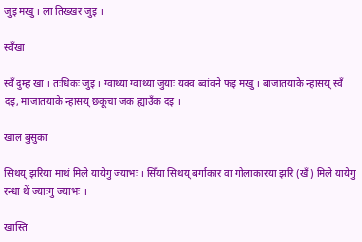जुइ मखु । ला तिख्खर जुइ ।

स्वँखा

स्वँ दुम्ह खा । तःधिकः जुइ । ग्वाथ्या ग्वाथ्या जुयाः यक्व ब्वांवने फइ मखु । बाजातयाके न्हासय्‌ स्वँ दइ, माजातयाके न्हासय्‌ छकूचा जक ह्याउँक दइ ।

खाल बुसुका

सिथय् झरिया माथं मिले यायेगु ज्याभः । सिँया सिथय् बर्गाकार वा गोलाकारया झरि (खँ) मिले यायेगु रन्धा थें ज्याःगु ज्याभः ।

खास्ति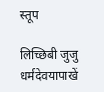स्तूप

लिच्छिबी जुजु धर्मदेवयापाखें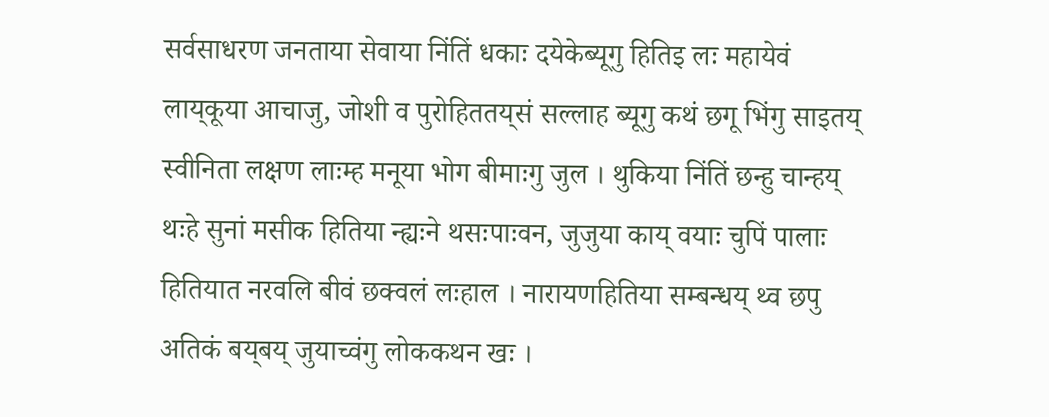सर्वसाधरण जनताया सेवाया निंतिं धकाः दयेकेब्यूगु हितिइ लः महायेवं लाय्‌कूया आचाजु, जोशी व पुरोहिततय्‌सं सल्लाह ब्यूगु कथं छगू भिंगु साइतय्‌ स्वीनिता लक्षण लाःम्ह मनूया भोग बीमाःगु जुल । थुकिया निंतिं छन्हु चान्हय्‌ थःहे सुनां मसीक हितिया न्ह्यःने थसःपाःवन, जुजुया काय्‌ वयाः चुपिं पालाः हितियात नरवलि बीवं छक्वलं लःहाल । नारायणहितिया सम्बन्धय्‌ थ्व छपु अतिकं बय्‌बय्‌ जुयाच्वंगु लोककथन खः ।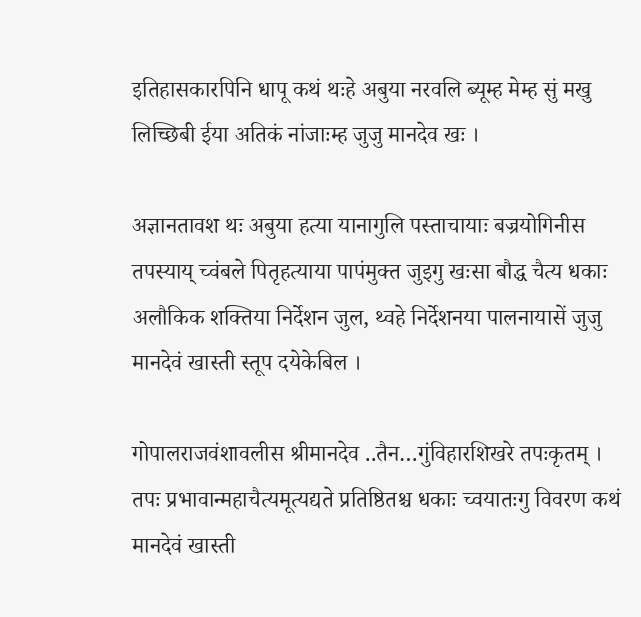इतिहासकारपिनि धापू कथं थःहे अबुया नरवलि ब्यूम्ह मेम्ह सुं मखु लिच्छिबी ईया अतिकं नांजाःम्ह जुजु मानदेव खः ।

अज्ञानतावश थः अबुया हत्या यानागुलि पस्ताचायाः बज्रयोगिनीस तपस्याय्‌ च्वंबले पितृहत्याया पापंमुक्त जुइगु खःसा बौद्ध चैत्य धकाः अलौकिक शक्तिया निर्देशन जुल, थ्वहे निर्देशनया पालनायासें जुजु मानदेवं खास्ती स्तूप दयेकेबिल ।

गोपालराजवंशावलीस श्रीमानदेव ..तैन…गुंविहारशिखरे तपःकृतम् । तपः प्रभावान्महाचैत्यमूत्यद्यते प्रतिष्ठितश्च धकाः च्वयातःगु विवरण कथं मानदेवं खास्ती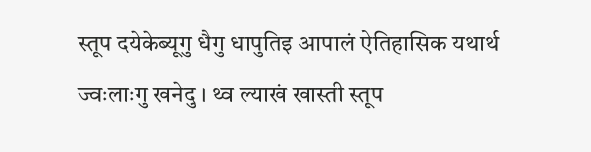स्तूप दयेकेब्यूगु धैगु धापुतिइ आपालं ऐतिहासिक यथार्थ ज्वःलाःगु खनेदु । थ्व ल्याखं खास्ती स्तूप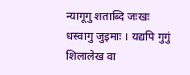न्यागूगु शताब्दि जःखः धस्वागु जुइमाः । यद्यपि गुगुं शिलालेख वा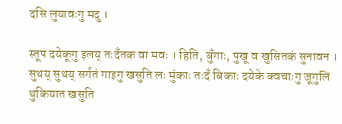दसि लुयावःगु मदु ।

स्तूप दयेकूगु इलय्‌ तःदँतक वा मवः । हिति, बुँगाः, पुखू व खुसितकं सुनावन । सुथय्‌ सुथय्‌ सर्गतं गाइगु खसुति लः मुंकाः तःदँ बिकाः दयेके क्वचाःगु जूगुलिं थुकियात खसुति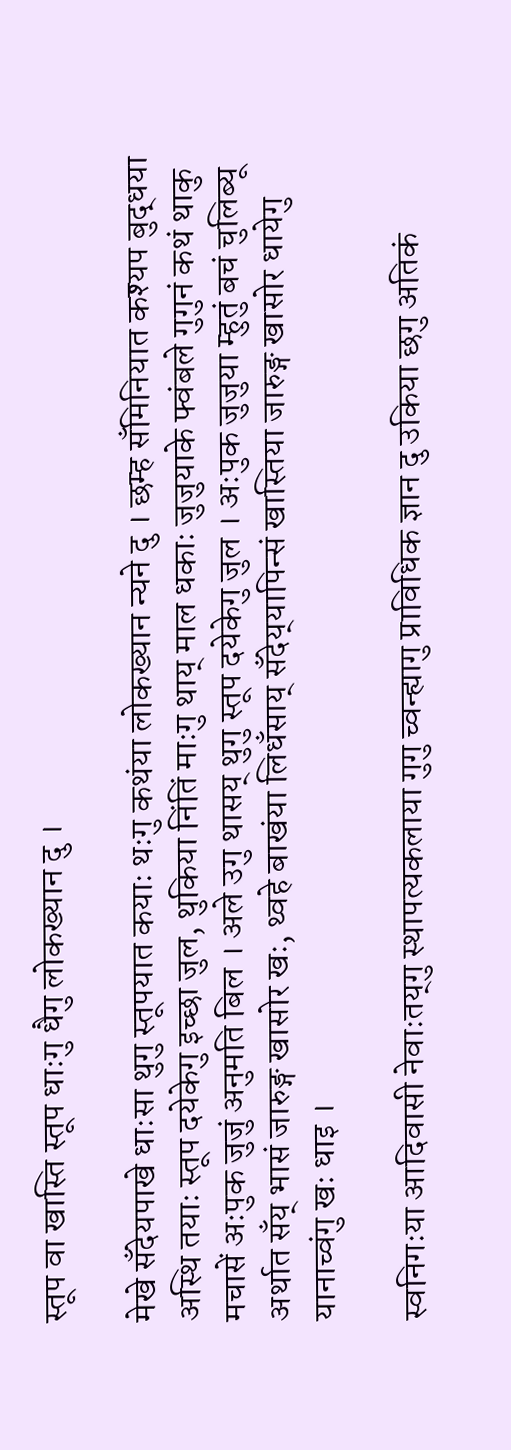स्तूप वा खास्ति स्तूप धाःगु धैगु लोकख्यान दु ।

मेखे सँदेयपाखे धाःसा थुगु स्तूपयात कयाः थःगु कथंया लोकख्यान न्यने दु । छम्ह सँमिनियात कश्यप बुद्धया अस्थि तयाः स्तूप दयेकेगु इच्छा जुल, थुकिया निंतिं माःगु थाय्‌ माल धकाः जुजुयाके फ्वंबले गुगुनं कथं थाकु मचासें अःपुक जुजुं अनुमति बिल । अले उगु थासय्‌ थुगु स्तूप दयेकेगु जुल । अःपुक जुजुया म्हुतुं बचं चुलिब्यू अर्थात सँय्‌ भासं जारुङ्ग खासोर खः, थ्वहे बाखंया लिधँसाय्‌ सँदेय्‌यापिन्सं खास्तिया जारुङ्ग खासोर धायेगु यानाच्वंगु खः धाइ ।

स्वनिगःया आदिवासी नेवाःतय्‌गु स्थापत्यकलाया गुगु च्वन्ह्यागु प्राविधिक ज्ञान दु उकिया छगु अतिकं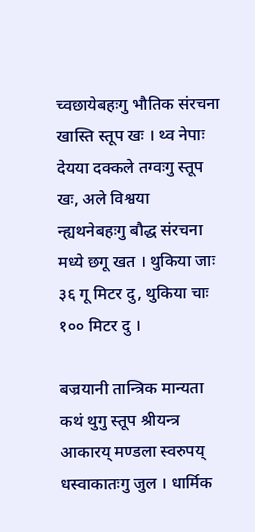च्वछायेबहःगु भौतिक संरचना खास्ति स्तूप खः । थ्व नेपाः देयया दक्कले तग्वःगु स्तूप खः, अले विश्वया न्ह्यथनेबहःगु बौद्ध संरचना मध्ये छगू खत । थुकिया जाः ३६ गू मिटर दु, थुकिया चाः १०० मिटर दु ।

बज्रयानी तान्त्रिक मान्यता कथं थुगु स्तूप श्रीयन्त्र आकारय्‌ मण्डला स्वरुपय्‌ धस्वाकातःगु जुल । धार्मिक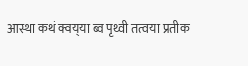आस्था कथं क्वय्‌या ब्व पृथ्वी तत्वया प्रतीक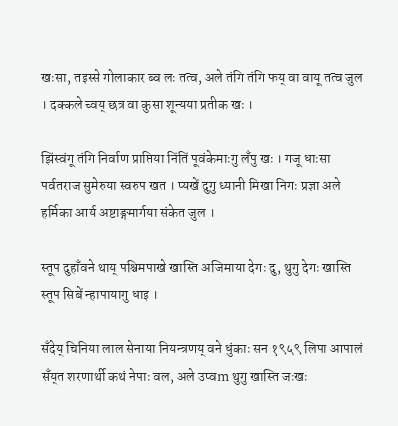खःसा, तइस्से गोलाकार ब्व लः तत्व, अले तंगि तंगि फय्‌ वा वायू तत्व जुल । दक्कले च्वय्‌ छत्र वा कुसा शून्यया प्रतीक खः ।

झिंस्वंगू तंगि निर्वाण प्राप्तिया निंतिं पूवंकेमाःगु लँपु खः । गजू धाःसा पर्वतराज सुमेरुया स्वरुप खत । प्यखें दुगु ध्यानी मिखा निगः प्रज्ञा अले हर्मिका आर्य अष्टाङ्गमार्गया संकेत जुल ।

स्तूप दुहाँवने थाय्‌ पश्चिमपाखे खास्ति अजिमाया देगः दु, थुगु देगः खास्ति स्तूप सिबें न्हापायागु धाइ ।

सँदेय्‌ चिनिया लाल सेनाया नियन्त्रणय्‌ वने धुंकाः सन १९५९ लिपा आपालं सँय्‌त शरणार्थी कथं नेपाः वल, अले उप्वm थुगु खास्ति जःखः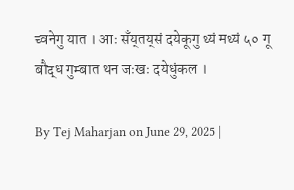च्वनेगु यात । आः सँय्‌तय्‌सं दयेकूगु थ्यं मथ्यं ५० गू बौद्ध गुम्बात थन जःखः दयेधुंकल ।

By Tej Maharjan on June 29, 2025 |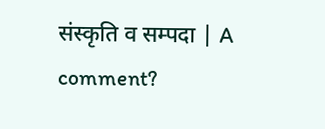संस्कृति व सम्पदा | A comment?